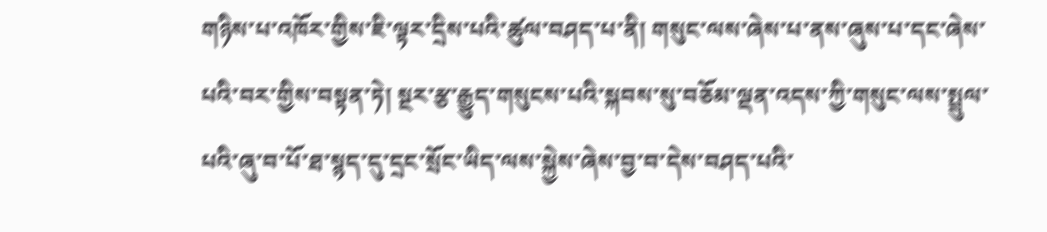གཉིས་པ་འཁོར་གྱིས་ཇི་ལྟར་དྲིས་པའི་ཚུལ་བཤད་པ་ནི། གསུང་ལས་ཞེས་པ་ནས་ཞུས་པ་དང་ཞེས་པའི་བར་གྱིས་བསྟན་ཏེ། སྔར་རྩ་རྒྱུད་གསུངས་པའི་སྐབས་སུ་བཅོམ་ལྡན་འདས་ཀྱི་གསུང་ལས་སྤྲུལ་པའི་ཞུ་བ་པོ་ཐ་སྙད་དུ་དྲང་སྲོང་ཡིད་ལས་སྐྱེས་ཞེས་བྱ་བ་དེས་བཤད་པའི་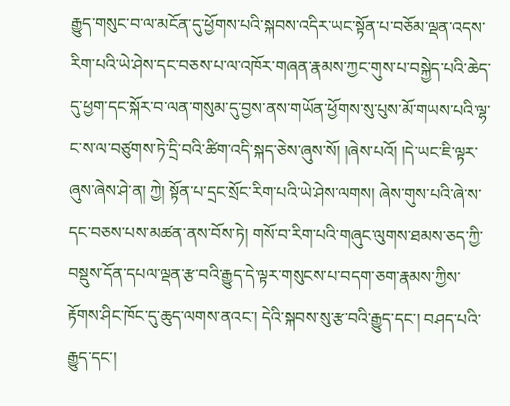རྒྱུད་གསུང་བ་ལ་མངོན་དུ་ཕྱོགས་པའི་སྐབས་འདིར་ཡང་སྟོན་པ་བཅོམ་ལྡན་འདས་རིག་པའི་ཡེ་ཤེས་དང་བཅས་པ་ལ་འཁོར་གཞན་རྣམས་ཀྱང་གུས་པ་བསྐྱེད་པའི་ཆེད་དུ་ཕྱག་དང་སྐོར་བ་ལན་གསུམ་དུ་བྱས་ནས་གཡོན་ཕྱོགས་སུ་པུས་མོ་གཡས་པའི་ལྷ་ང་ས་ལ་བཙུགས་ཏེ་དྲི་བའི་ཚིག་འདི་སྐད་ཅེས་ཞུས་སོ། །ཞེས་པའོ། །དེ་ཡང་ཇི་ལྟར་ཞུས་ཞེས་ཤེ་ན། ཀྱེ། སྟོན་པ་དྲང་སྲོང་རིག་པའི་ཡེ་ཤེས་ལགས། ཞེས་གུས་པའི་ཞེ་ས་དང་བཅས་པས་མཚན་ནས་བོས་ཏེ། གསོ་བ་རིག་པའི་གཞུང་ལུགས་ཐམས་ཅད་ཀྱི་བསྡུས་དོན་དཔལ་ལྡན་རྩ་བའི་རྒྱུད་དེ་ལྟར་གསུངས་པ་བདག་ཅག་རྣམས་ཀྱིས་རྟོགས་ཤིང་ཁོང་དུ་ཆུད་ལགས་ནའང་། དེའི་སྐབས་སུ་རྩ་བའི་རྒྱུད་དང་། བཤད་པའི་རྒྱུད་དང་།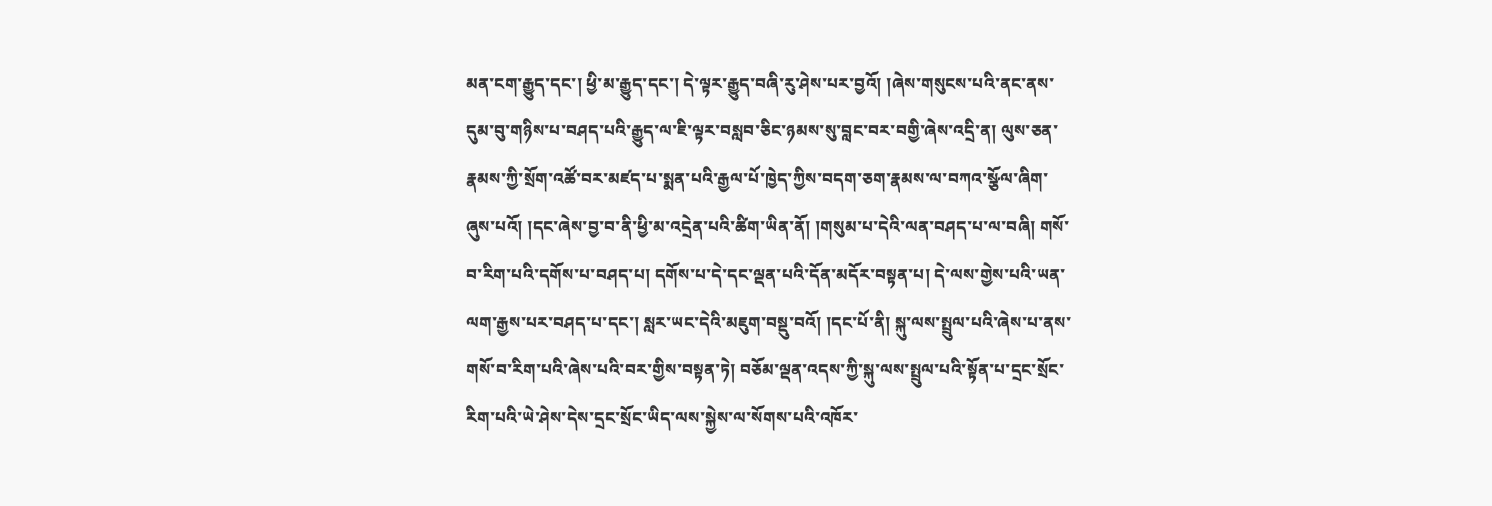མན་ངག་རྒྱུད་དང་། ཕྱི་མ་རྒྱུད་དང་། དེ་ལྟར་རྒྱུད་བཞི་རུ་ཤེས་པར་བྱའོ། །ཞེས་གསུངས་པའི་ནང་ནས་དུམ་བུ་གཉིས་པ་བཤད་པའི་རྒྱུད་ལ་ཇི་ལྟར་བསླབ་ཅིང་ཉམས་སུ་བླང་བར་བགྱི་ཞེས་འདྲི་ན། ལུས་ཅན་རྣམས་ཀྱི་སྲོག་འཚོ་བར་མཛད་པ་སྨན་པའི་རྒྱལ་པོ་ཁྱེད་ཀྱིས་བདག་ཅག་རྣམས་ལ་བཀའ་སྩོལ་ཞིག་ཞུས་པའོ། །དང་ཞེས་བྱ་བ་ནི་ཕྱི་མ་འདྲེན་པའི་ཚིག་ཡིན་ནོ། །གསུམ་པ་དེའི་ལན་བཤད་པ་ལ་བཞི། གསོ་བ་རིག་པའི་དགོས་པ་བཤད་པ། དགོས་པ་དེ་དང་ལྡན་པའི་དོན་མདོར་བསྟན་པ། དེ་ལས་གྱེས་པའི་ཡན་ལག་རྒྱས་པར་བཤད་པ་དང་། སླར་ཡང་དེའི་མཇུག་བསྡུ་བའོ། །དང་པོ་ནི། སྐུ་ལས་སྤྲུལ་པའི་ཞེས་པ་ནས་གསོ་བ་རིག་པའི་ཞེས་པའི་བར་གྱིས་བསྟན་ཏེ། བཅོམ་ལྡན་འདས་ཀྱི་སྐུ་ལས་སྤྲུལ་པའི་སྟོན་པ་དྲང་སྲོང་རིག་པའི་ཡེ་ཤེས་དེས་དྲང་སྲོང་ཡིད་ལས་སྐྱེས་ལ་སོགས་པའི་འཁོར་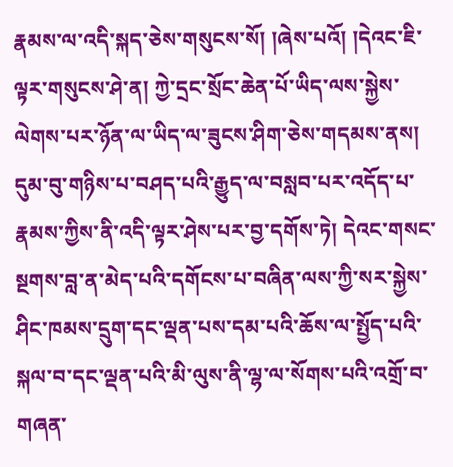རྣམས་ལ་འདི་སྐད་ཅེས་གསུངས་སོ། །ཞེས་པའོ། །དེའང་ཇི་ལྟར་གསུངས་ཤེ་ན། ཀྱེ་དྲང་སྲོང་ཆེན་པོ་ཡིད་ལས་སྐྱེས་ལེགས་པར་ཉོན་ལ་ཡིད་ལ་ཟུངས་ཤིག་ཅེས་གདམས་ནས། དུམ་བུ་གཉིས་པ་བཤད་པའི་རྒྱུད་ལ་བསླབ་པར་འདོད་པ་རྣམས་ཀྱིས་ནི་འདི་ལྟར་ཤེས་པར་བྱ་དགོས་ཏེ། དེའང་གསང་སྔགས་བླ་ན་མེད་པའི་དགོངས་པ་བཞིན་ལས་ཀྱི་སར་སྐྱེས་ཤིང་ཁམས་དྲུག་དང་ལྡན་པས་དམ་པའི་ཆོས་ལ་སྤྱོད་པའི་སྐལ་བ་དང་ལྡན་པའི་མི་ལུས་ནི་ལྷ་ལ་སོགས་པའི་འགྲོ་བ་གཞན་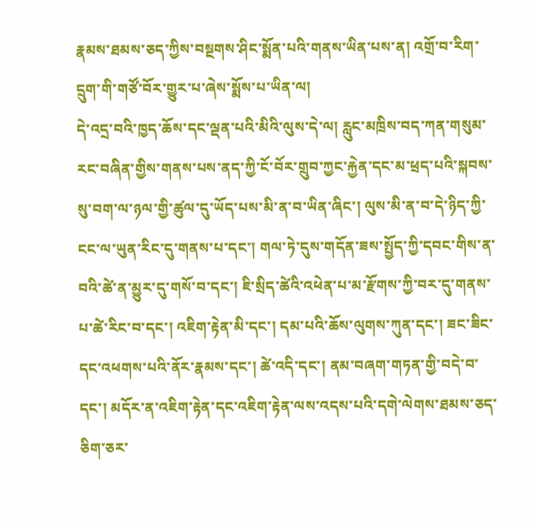རྣམས་ཐམས་ཅད་ཀྱིས་བསྔགས་ཤིང་སྨོན་པའི་གནས་ཡིན་པས་ན། འགྲོ་བ་རིག་དྲུག་གི་གཙོ་བོར་གྱུར་པ་ཞེས་སྨོས་པ་ཡིན་ལ།
དེ་འདྲ་བའི་ཁྱད་ཆོས་དང་ལྡན་པའི་མིའི་ལུས་དེ་ལ། རླུང་མཁྲིས་བད་ཀན་གསུམ་རང་བཞིན་གྱིས་གནས་པས་ནད་ཀྱི་ངོ་བོར་གྲུབ་ཀྱང་རྐྱེན་དང་མ་ཕྲད་པའི་སྐབས་སུ་བག་ལ་ཉལ་གྱི་ཚུལ་དུ་ཡོད་པས་མི་ན་བ་ཡིན་ཞིང་། ལུས་མི་ན་བ་དེ་ཉིད་ཀྱི་ངང་ལ་ཡུན་རིང་དུ་གནས་པ་དང་། གལ་ཏེ་དུས་གདོན་ཟས་སྤྱོད་ཀྱི་དབང་གིས་ན་བའི་ཚེ་ན་མྱུར་དུ་གསོ་བ་དང་། ཇི་སྲིད་ཚེའི་འཕེན་པ་མ་རྫོགས་ཀྱི་བར་དུ་གནས་པ་ཚེ་རིང་བ་དང་། འཇིག་རྟེན་མི་དང་། དམ་པའི་ཆོས་ལུགས་ཀུན་དང་། ཟང་ཟིང་དང་འཕགས་པའི་ནོར་རྣམས་དང་། ཚེ་འདི་དང་། ནམ་བཞག་གཏན་གྱི་བདེ་བ་དང་། མདོར་ན་འཇིག་རྟེན་དང་འཇིག་རྟེན་ལས་འདས་པའི་དགེ་ལེགས་ཐམས་ཅད་ཅིག་ཅར་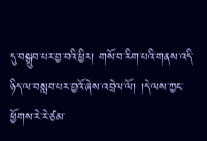དུ་བསྒྲུབ་པར་བྱ་བའི་ཕྱིར། གསོ་བ་རིག་པའི་གནས་འདི་ཉིད་ལ་བསླབ་པར་བྱའོ་ཞེས་འབྲེལ་ལོ། །དེ་ལས་ཀྱང་ཕྱོགས་རེ་རེ་ཙམ་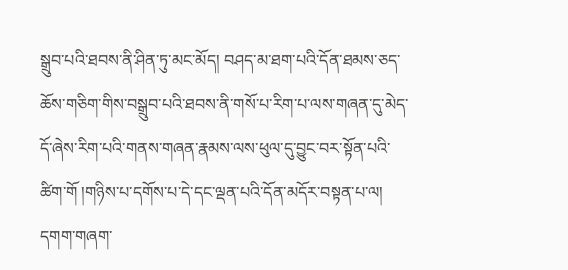སྒྲུབ་པའི་ཐབས་ནི་ཤིན་ཏུ་མང་མོད། བཤད་མ་ཐག་པའི་དོན་ཐམས་ཅད་ཆོས་གཅིག་གིས་བསྒྲུབ་པའི་ཐབས་ནི་གསོ་པ་རིག་པ་ལས་གཞན་དུ་མེད་དོ་ཞེས་རིག་པའི་གནས་གཞན་རྣམས་ལས་ཕུལ་དུ་བྱུང་བར་སྟོན་པའི་ཚིག་གོ །གཉིས་པ་དགོས་པ་དེ་དང་ལྡན་པའི་དོན་མདོར་བསྟན་པ་ལ། དགག་གཞག་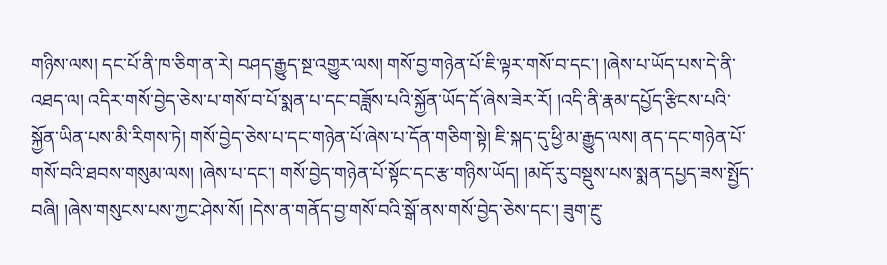གཉིས་ལས། དང་པོ་ནི་ཁ་ཅིག་ན་རེ། བཤད་རྒྱུད་སྔ་འགྱུར་ལས། གསོ་བྱ་གཉེན་པོ་ཇི་ལྟར་གསོ་བ་དང་། །ཞེས་པ་ཡོད་པས་དེ་ནི་འཐད་ལ། འདིར་གསོ་བྱེད་ཅེས་པ་གསོ་བ་པོ་སྨན་པ་དང་བཟློས་པའི་སྐྱོན་ཡོད་དོ་ཞེས་ཟེར་རོ། །འདི་ནི་རྣམ་དཔྱོད་རྩིངས་པའི་སྐྱོན་ཡིན་པས་མི་རིགས་ཏེ། གསོ་བྱེད་ཅེས་པ་དང་གཉེན་པོ་ཞེས་པ་དོན་གཅིག་སྟེ། ཇི་སྐད་དུ་ཕྱི་མ་རྒྱུད་ལས། ནད་དང་གཉེན་པོ་གསོ་བའི་ཐབས་གསུམ་ལས། །ཞེས་པ་དང་། གསོ་བྱེད་གཉེན་པོ་སྟོང་དང་རྩ་གཉིས་ཡོད། །མདོ་རུ་བསྡུས་པས་སྨན་དཔྱད་ཟས་སྤྱོད་བཞི། །ཞེས་གསུངས་པས་ཀྱང་ཤེས་སོ། །དེས་ན་གནོད་བྱ་གསོ་བའི་སྒོ་ནས་གསོ་བྱེད་ཅེས་དང་། ཟུག་རྔུ་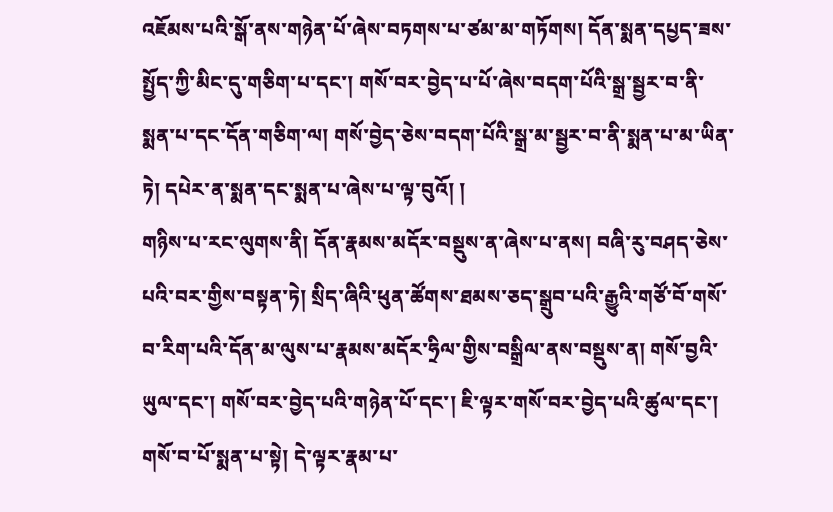འཇོམས་པའི་སྒོ་ནས་གཉེན་པོ་ཞེས་བཏགས་པ་ཙམ་མ་གཏོགས། དོན་སྨན་དཔྱད་ཟས་སྤྱོད་ཀྱི་མིང་དུ་གཅིག་པ་དང་། གསོ་བར་བྱེད་པ་པོ་ཞེས་བདག་པོའི་སྒྲ་སྦྱར་བ་ནི་སྨན་པ་དང་དོན་གཅིག་ལ། གསོ་བྱེད་ཅེས་བདག་པོའི་སྒྲ་མ་སྦྱར་བ་ནི་སྨན་པ་མ་ཡིན་ཏེ། དཔེར་ན་སྨན་དང་སྨན་པ་ཞེས་པ་ལྟ་བུའོ། །
གཉིས་པ་རང་ལུགས་ནི། དོན་རྣམས་མདོར་བསྡུས་ན་ཞེས་པ་ནས། བཞི་རུ་བཤད་ཅེས་པའི་བར་གྱིས་བསྟན་ཏེ། སྲིད་ཞིའི་ཕུན་ཚོགས་ཐམས་ཅད་སྒྲུབ་པའི་རྒྱུའི་གཙོ་བོ་གསོ་བ་རིག་པའི་དོན་མ་ལུས་པ་རྣམས་མདོར་ཧྲིལ་གྱིས་བསྒྲིལ་ནས་བསྡུས་ན། གསོ་བྱའི་ཡུལ་དང་། གསོ་བར་བྱེད་པའི་གཉེན་པོ་དང་། ཇི་ལྟར་གསོ་བར་བྱེད་པའི་ཚུལ་དང་། གསོ་བ་པོ་སྨན་པ་སྟེ། དེ་ལྟར་རྣམ་པ་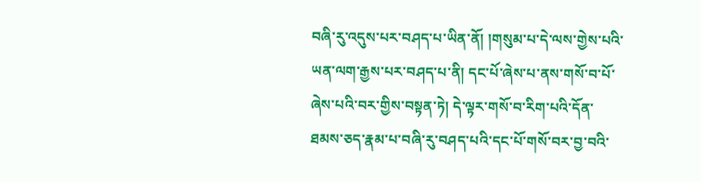བཞི་རུ་འདུས་པར་བཤད་པ་ཡིན་ནོ། །གསུམ་པ་དེ་ལས་གྱེས་པའི་ཡན་ལག་རྒྱས་པར་བཤད་པ་ནི། དང་པོ་ཞེས་པ་ནས་གསོ་བ་པོ་ཞེས་པའི་བར་གྱིས་བསྟན་ཏེ། དེ་ལྟར་གསོ་བ་རིག་པའི་དོན་ཐམས་ཅད་རྣམ་པ་བཞི་རུ་བཤད་པའི་དང་པོ་གསོ་བར་བྱ་བའི་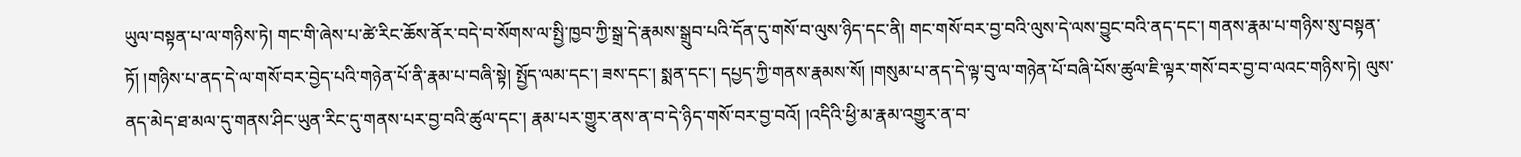ཡུལ་བསྟན་པ་ལ་གཉིས་ཏེ། གང་གི་ཞེས་པ་ཚེ་རིང་ཆོས་ནོར་བདེ་བ་སོགས་ལ་སྤྱི་ཁྱབ་ཀྱི་སྒྲ་དེ་རྣམས་སྒྲུབ་པའི་དོན་དུ་གསོ་བ་ལུས་ཉིད་དང་ནི། གང་གསོ་བར་བྱ་བའི་ལུས་དེ་ལས་བྱུང་བའི་ནད་དང་། གནས་རྣམ་པ་གཉིས་སུ་བསྟན་ཏོ། །གཉིས་པ་ནད་དེ་ལ་གསོ་བར་བྱེད་པའི་གཉེན་པོ་ནི་རྣམ་པ་བཞི་སྟེ། སྤྱོད་ལམ་དང་། ཟས་དང་། སྨན་དང་། དཔྱད་ཀྱི་གནས་རྣམས་སོ། །གསུམ་པ་ནད་དེ་ལྟ་བུ་ལ་གཉེན་པོ་བཞི་པོས་ཚུལ་ཇི་ལྟར་གསོ་བར་བྱ་བ་ལའང་གཉིས་ཏེ། ལུས་ནད་མེད་ཐ་མལ་དུ་གནས་ཤིང་ཡུན་རིང་དུ་གནས་པར་བྱ་བའི་ཚུལ་དང་། རྣམ་པར་གྱུར་ནས་ན་བ་དེ་ཉིད་གསོ་བར་བྱ་བའོ། །འདིའི་ཕྱི་མ་རྣམ་འགྱུར་ན་བ་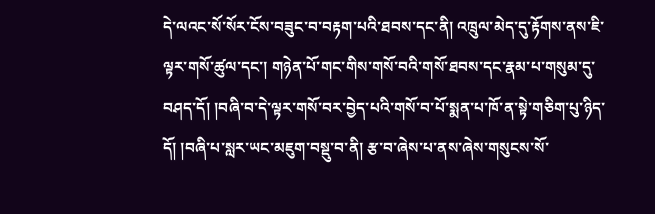དེ་ལའང་སོ་སོར་ངོས་བཟུང་བ་བརྟག་པའི་ཐབས་དང་ནི། འཁྲུལ་མེད་དུ་རྟོགས་ནས་ཇི་ལྟར་གསོ་ཚུལ་དང་། གཉེན་པོ་གང་གིས་གསོ་བའི་གསོ་ཐབས་དང་རྣམ་པ་གསུམ་དུ་བཤད་དོ། །བཞི་བ་དེ་ལྟར་གསོ་བར་བྱེད་པའི་གསོ་བ་པོ་སྨན་པ་ཁོ་ན་སྟེ་གཅིག་པུ་ཉིད་དོ། །བཞི་པ་སླར་ཡང་མཇུག་བསྡུ་བ་ནི། རྩ་བ་ཞེས་པ་ནས་ཞེས་གསུངས་སོ་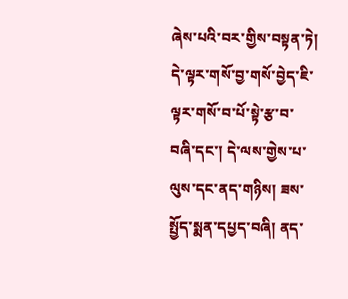ཞེས་པའི་བར་གྱིས་བསྟན་ཏེ། དེ་ལྟར་གསོ་བྱ་གསོ་བྱེད་ཇི་ལྟར་གསོ་བ་པོ་སྟེ་རྩ་བ་བཞི་དང་། དེ་ལས་གྱེས་པ་ལུས་དང་ནད་གཉིས། ཟས་སྤྱོད་སྨན་དཔྱད་བཞི། ནད་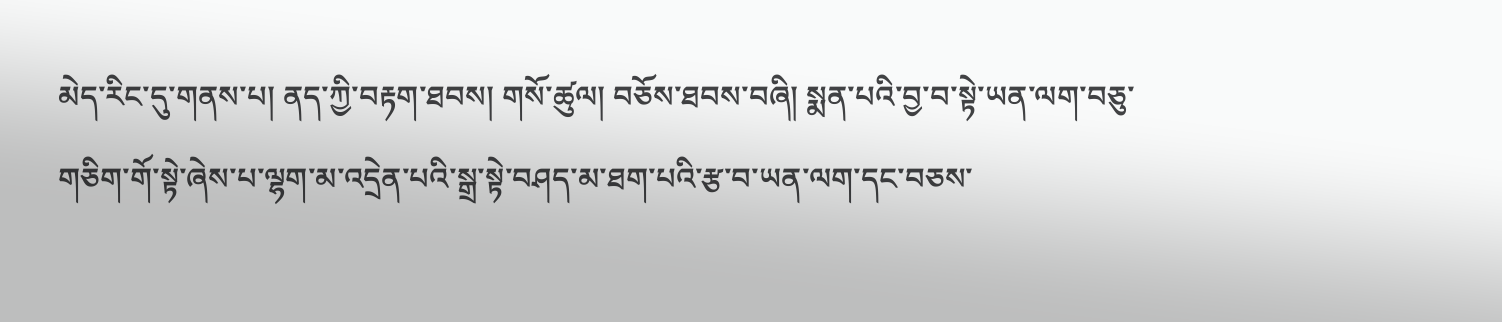མེད་རིང་དུ་གནས་པ། ནད་ཀྱི་བརྟག་ཐབས། གསོ་ཚུལ། བཅོས་ཐབས་བཞི། སྨན་པའི་བྱ་བ་སྟེ་ཡན་ལག་བཅུ་གཅིག་གོ་སྟེ་ཞེས་པ་ལྷག་མ་འདྲེན་པའི་སྒྲ་སྟེ་བཤད་མ་ཐག་པའི་རྩ་བ་ཡན་ལག་དང་བཅས་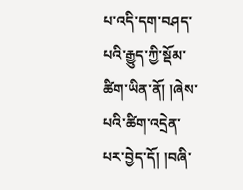པ་འདི་དག་བཤད་པའི་རྒྱུད་ཀྱི་སྡོམ་ཚིག་ཡིན་ནོ། །ཞེས་པའི་ཚིག་འདྲེན་པར་བྱེད་དོ། །བཞི་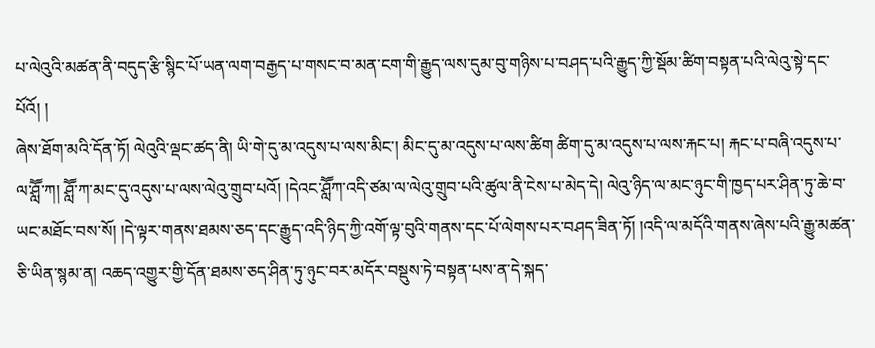པ་ལེའུའི་མཚན་ནི་བདུད་རྩི་སྙིང་པོ་ཡན་ལག་བརྒྱད་པ་གསང་བ་མན་ངག་གི་རྒྱུད་ལས་དུམ་བུ་གཉིས་པ་བཤད་པའི་རྒྱུད་ཀྱི་སྡོམ་ཚིག་བསྟན་པའི་ལེའུ་སྟེ་དང་པོའོ། །
ཞེས་ཐོག་མའི་དོན་ཏོ། ལེའུའི་ལྡང་ཚད་ནི། ཡི་གེ་དུ་མ་འདུས་པ་ལས་མིང་། མིང་དུ་མ་འདུས་པ་ལས་ཚིག ཚིག་དུ་མ་འདུས་པ་ལས་རྐང་པ། རྐང་པ་བཞི་འདུས་པ་ལ་ཤླཽ་ཀ། ཤླཽ་ཀ་མང་དུ་འདུས་པ་ལས་ལེའུ་གྲུབ་པའོ། །དེའང་ཤླཽཀ་འདི་ཙམ་ལ་ལེའུ་གྲུབ་པའི་ཚུལ་ནི་ངེས་པ་མེད་དེ། ལེའུ་ཉིད་ལ་མང་ཉུང་གི་ཁྱད་པར་ཤིན་ཏུ་ཆེ་བ་ཡང་མཐོང་བས་སོ། །དེ་ལྟར་གནས་ཐམས་ཅད་དང་རྒྱུད་འདི་ཉིད་ཀྱི་འགོ་ལྟ་བུའི་གནས་དང་པོ་ལེགས་པར་བཤད་ཟིན་ཏོ། །འདི་ལ་མདོའི་གནས་ཞེས་པའི་རྒྱུ་མཚན་ཅི་ཡིན་སྙམ་ན། འཆད་འགྱུར་གྱི་དོན་ཐམས་ཅད་ཤིན་ཏུ་ཉུང་བར་མདོར་བསྡུས་ཏེ་བསྟན་པས་ན་དེ་སྐད་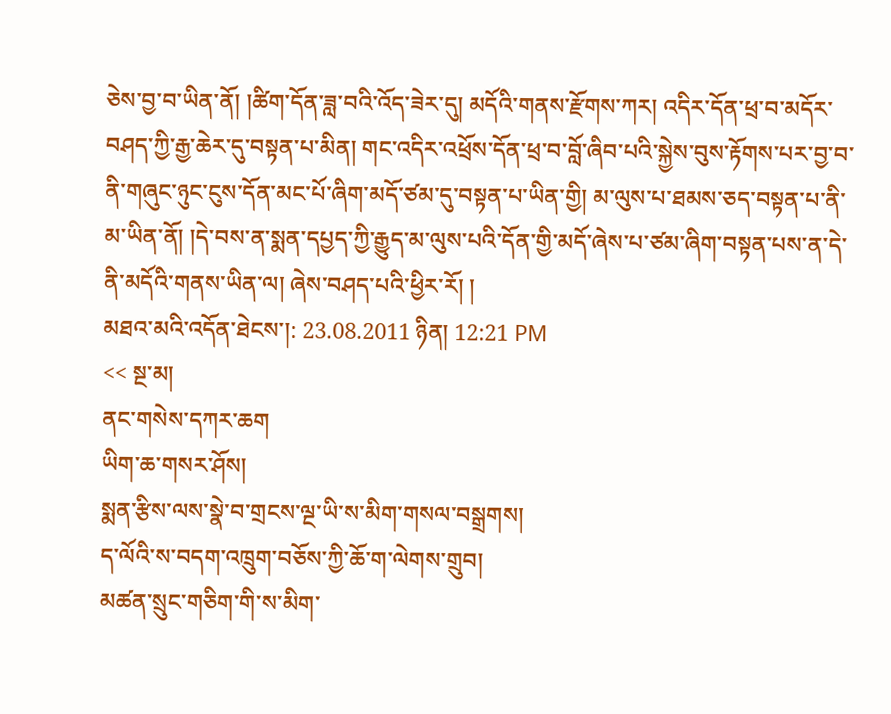ཅེས་བྱ་བ་ཡིན་ནོ། །ཚིག་དོན་ཟླ་བའི་འོད་ཟེར་དུ། མདོའི་གནས་རྫོགས་ཀར། འདིར་དོན་ཕྲ་བ་མདོར་བཤད་ཀྱི་རྒྱ་ཆེར་དུ་བསྟན་པ་མིན། གང་འདིར་འཕྲོས་དོན་ཕྲ་བ་བློ་ཞིབ་པའི་སྐྱེས་བུས་རྟོགས་པར་བྱ་བ་ནི་གཞུང་ཉུང་ངུས་དོན་མང་པོ་ཞིག་མདོ་ཙམ་དུ་བསྟན་པ་ཡིན་གྱི། མ་ལུས་པ་ཐམས་ཅད་བསྟན་པ་ནི་མ་ཡིན་ནོ། །དེ་བས་ན་སྨན་དཔྱད་ཀྱི་རྒྱུད་མ་ལུས་པའི་དོན་གྱི་མདོ་ཞེས་པ་ཙམ་ཞིག་བསྟན་པས་ན་དེ་ནི་མདོའི་གནས་ཡིན་ལ། ཞེས་བཤད་པའི་ཕྱིར་རོ། །
མཐའ་མའི་འདོན་ཐེངས་།: 23.08.2011 ཉིན། 12:21 PM
<< སྔ་མ།
ནང་གསེས་དཀར་ཆག
ཡིག་ཆ་གསར་ཤོས།
སྨན་རྩིས་ལས་སྣེ་བ་གྲངས་ལྔ་ཡི་ས་མིག་གསལ་བསྒྲགས།
ད་ལོའི་ས་བདག་འཁྲུག་བཅོས་ཀྱི་ཆོ་ག་ལེགས་གྲུབ།
མཚན་སྲུང་གཅིག་གི་ས་མིག་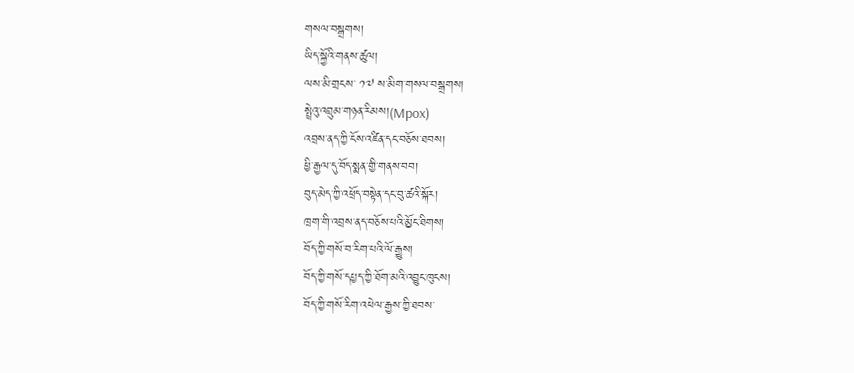གསལ་བསྒྲགས།
ཡིད་སྐྱོའི་གནས་ཚུལ།
ལས་མི་གྲངས་ ༡༧ ས་མིག་གསལ་བསྒྲགས།
སྤྲེའུ་འབྲུམ་གཉན་རིམས།(Mpox)
འབྲས་ནད་ཀྱི་ངོས་འཛིན་དང་བཅོས་ཐབས།
ཕྱི་རྒྱལ་དུ་བོད་སྨན་གྱི་གནས་བབ།
བུད་མེད་ཀྱི་འཕྲོད་བསྟེན་དང་བུ་ཚའི་སྐོར།
ཁྲག་གི་འབྲས་ནད་བཅོས་པའི་མྱོང་ཐིགས།
བོད་ཀྱི་གསོ་བ་རིག་པའི་ལོ་རྒྱུས།
བོད་ཀྱི་གསོ་དཔྱད་ཀྱི་ཐོག་མའི་འབྱུང་ཁུངས།
བོད་ཀྱི་གསོ་རིག་འཕེལ་རྒྱས་ཀྱི་ཐབས་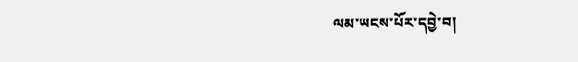ལམ་ཡངས་པོར་དབྱེ་བ།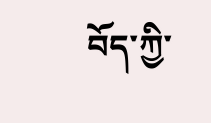བོད་ཀྱི་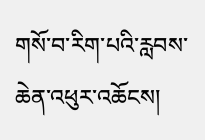གསོ་བ་རིག་པའི་རླབས་ཆེན་འཕུར་འཆོངས།